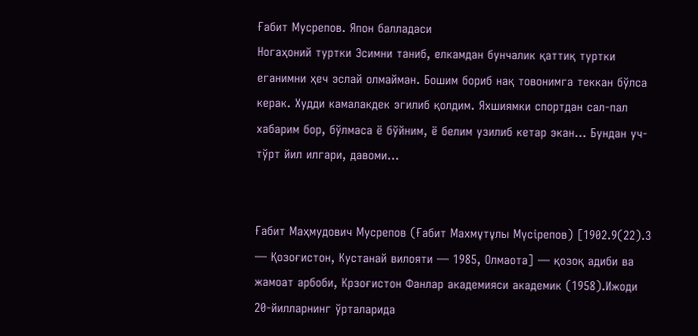Ғабит Мусрепов. Япон балладаси
Ногаҳоний туртки Эсимни таниб, елкамдан бунчалик қаттиқ туртки еганимни ҳеч эслай олмайман. Бошим бориб нақ товонимга теккан бўлса керак. Худди камалакдек эгилиб қолдим. Яхшиямки спортдан сал-пал хабарим бор, бўлмаса ё бўйним, ё белим узилиб кетар экан… Бундан уч-тўрт йил илгари, давоми…


Ғабит Маҳмудович Мусрепов (Ғабит Махмұтұлы Мүсірепов) [1902.9(22).3 — Қозоғистон, Кустанай вилояти — 1985, Олмаота] — қозоқ адиби ва жамоат арбоби, Крзоғистон Фанлар академияси академик (1958).Ижоди 20-йилларнинг ўрталарида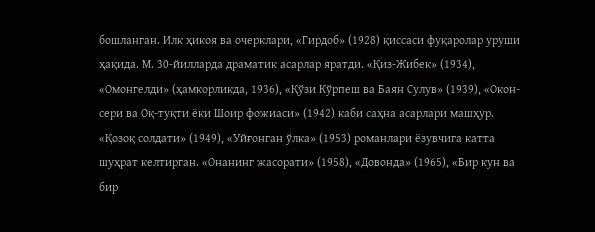бошланган. Илк ҳикоя ва очерклари, «Гирдоб» (1928) қиссаси фуқаролар уруши ҳақида. М. 30-йилларда драматик асарлар яратди. «Қиз-Жибек» (1934), «Омонгелди» (ҳамкорликда, 1936), «Қўзи Кўрпеш ва Баян Сулув» (1939), «Окон-сери ва Оқ-туқти ёки Шоир фожиаси» (1942) каби саҳна асарлари машҳур. «Қозоқ солдати» (1949), «Уйғонган ўлка» (1953) романлари ёзувчига катта шуҳрат келтирган. «Онанинг жасорати» (1958), «Довонда» (1965), «Бир кун ва бир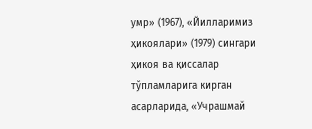умр» (1967), «Йилларимиз ҳикоялари» (1979) сингари ҳикоя ва қиссалар тўпламларига кирган асарларида, «Учрашмай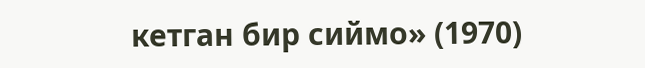кетган бир сиймо» (1970)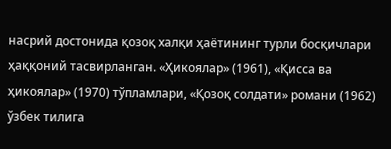насрий достонида қозоқ халқи ҳаётининг турли босқичлари ҳаққоний тасвирланган. «Ҳикоялар» (1961), «Қисса ва ҳикоялар» (1970) тўпламлари, «Қозоқ солдати» романи (1962) ўзбек тилига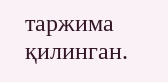таржима қилинган.